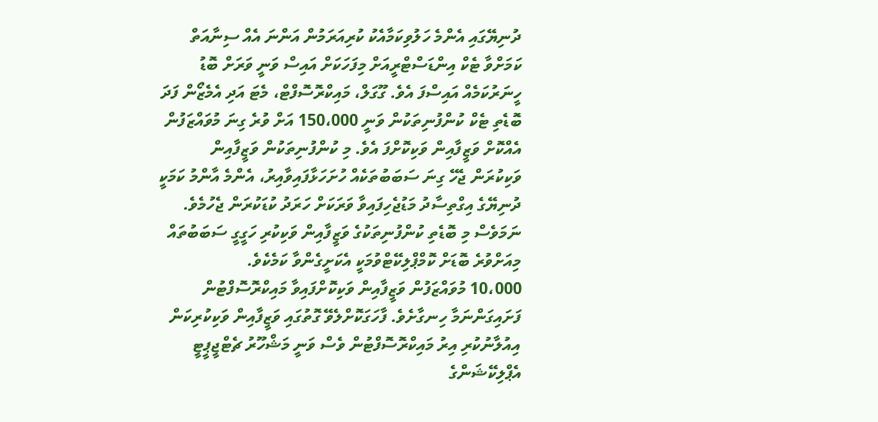ދުނިޔޭގައި އެންމެ ހަލުވިކަމާއެކު ކުރިއަރަމުން އަންނަ އެއް ސިނާއަތް ކަމަށްވާ ޓެކް އިންޑަސްޓްރީއަށް މިފަހަކަށް އައިސް ވަނީ ވަރަށް ބޮޑު ހީނަރުކަމެއް އައިސްފަ އެވެ. ގޫގަލް، މައިކްރޮސޮފްޓް، މެޓަ އަދި އެމެޒޯން ފަދަ ބޮޑެތި ޓެކް ކުންފުނިތަކުން ވަނީ 150،000 އަށް ވުރެ ގިނަ މުވައްޒަފުން އެއްކޮށް ވަޒީފާއިން ވަކިކޮށްފަ އެވެ. މި ކުންފުނިތަކުން ވަޒީފާއިން ވަކިކުރަން ޖެހޭ ގިނަ ސަބަބުތަކެއް ހުށަހަޅާފައިވާއިރު، އެންމެ އާންމު ކަމަކީ ދުނިޔޭގެ އިގްތިސާދު މަޑުޖެހިފައިވާ ވަރަކަށް ހަރަދު ކުޑަކުރަން ޖެހުމެވެ. ނަމަވެސް މި ބޮޑެތި ކުންފުނިތަކުގެ ވަޒީފާއިން ވަކިކުރި ހަގީގީ ސަބަބުތައް މިއަށްވުރެ ބޮޑަށް ކޮމްޕްލިކޭޓްވުމަކީ އެކަށީގެންވާ ކަމެކެވެ.
10،000 މުވައްޒަފުން ވަޒީފާއިން ވަކިކޮށްފައިވާ މައިކްރޮސޮފްޓުން ފަށައިގަންނަމާ ހިނގާށެވެ. ފާހަގަކޮށްލެވޭ ގޮތުގައި ވަޒީފާއިން ވަކިކުރިކަން އިއުލާނުކުރި އިރު މައިކްރޮސޮފްޓުން ވެސް ވަނީ މަޝްހޫރު ޗެޓްޖީޕީޓީ އެޕްލިކޭޝަންގެ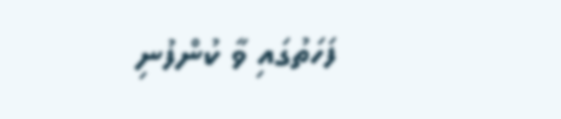ފަހަތުގައި ވާ ކުންފުނި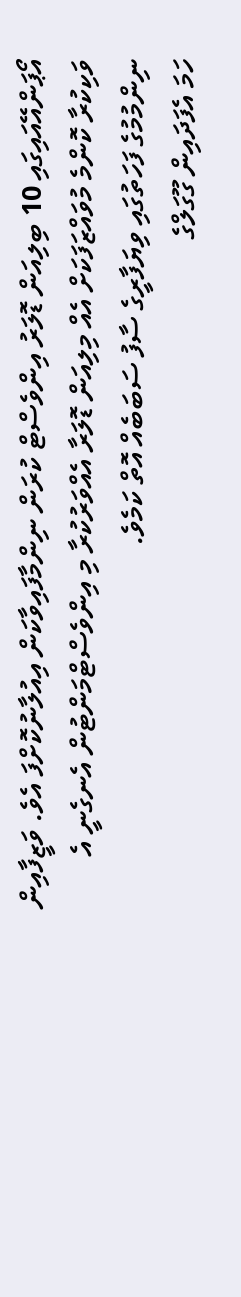އޯޕަންއޭއައިގައި 10 ބިލިއަން ޑޮލަރު އިންވެސްޓް ކުރަން ނިންމާފައިވާކަން އިއުލާނުކޮށްފަ އެވެ. ވަޒީފާއިން ވަކިކުރާ ކޮންމެ މުވައްޒަފަކަށް އެއް މިލިއަން ޑޮލަރާ އެއްވަރުކުރާ މި އިންވެސްޓްމަންޓުން އެނގެނީ އެ ނިންމުމުގެ ފަހަތުގައި ވިޔަފާރީގެ ސާފު ސަބަބެއް އޮތް ކަމެވެ.
ހަމަ އެފަދައިން ގޫގަލްގެ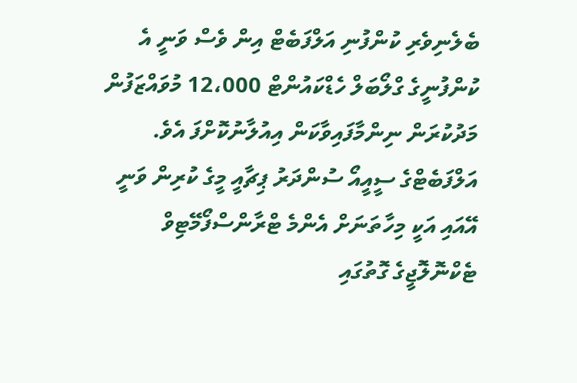ބެލެނިވެރި ކުންފުނި އަލްފަބެޓް އިން ވެސް ވަނީ އެ ކުންފުނީގެ ގްލޯބަލް ހެޑްކައުންޓް 12،000 މުވައްޒަފުން މަދުކުރަން ނިންމާފައިވާކަން އިއުލާނުކޮށްފަ އެވެ. އަލްފަބެޓްގެ ސީއީއޯ ސުންދަރު ޕިޗާއީ މީގެ ކުރިން ވަނީ އޭއައި އަކީ މިހާތަނަށް އެންމެ ޓްރާންސްފޯމޭޓިވް ޓެކްނޮލޮޖީގެ ގޮތުގައި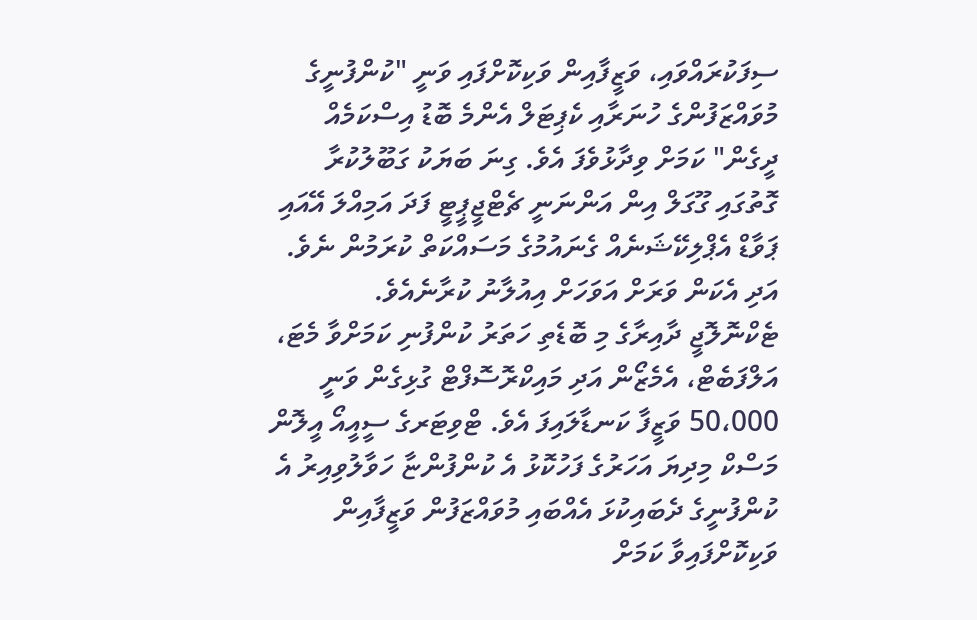ސިފަކުރައްވައި، ވަޒީފާއިން ވަކިކޮށްފައި ވަނީ "ކުންފުނީގެ މުވައްޒަފުންގެ ހުނަރާއި ކެޕިޓަލް އެންމެ ބޮޑު އިސްކަމެއް ދީގެން" ކަމަށް ވިދާޅުވެފަ އެވެ. ގިނަ ބަޔަކު ގަބޫލުކުރާ ގޮތުގައި ގޫގަލް އިން އަންނަނީ ޗެޓްޖީޕީޓީ ފަދަ އަމިއްލަ އޭއައި ޕަވާޑް އެޕްލިކޭޝަނެއް ގެނައުމުގެ މަސައްކަތް ކުރަމުން ނެވެ. އަދި އެކަން ވަރަށް އަވަހަށް އިއުލާނު ކުރާނެއެވެ.
ޓެކްނޮލޮޖީ ދާއިރާގެ މި ބޮޑެތި ހަތަރު ކުންފުނި ކަމަށްވާ މެޓަ، އަލްފަބެޓް، އެމެޒޯން އަދި މައިކްރޮސޮފްޓް ގުޅިގެން ވަނީ 50،000 ވަޒީފާ ކަނޑާލައިފަ އެވެ. ޓްވިޓަރގެ ސީއީއޯ އީލޮން މަސްކް މިދިޔަ އަހަރުގެ ފަހުކޮޅު އެ ކުންފުންޏާ ހަވާލުވިއިރު އެ ކުންފުނީގެ ދެބައިކުޅަ އެއްބައި މުވައްޒަފުން ވަޒީފާއިން ވަކިކޮށްފައިވާ ކަމަށް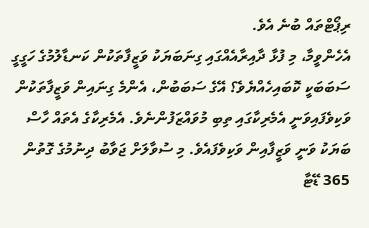ރިޕޯޓްތައް ބުނެ އެވެ.
އެހެންވީމާ، މި ފުޅާ ދާއިރާއެއްގައި ގިނަބަޔަކު ވަޒީފާތަކުން ކަނޑާލުމުގެ ހަގީގީ ސަބަބަކީ ކޮބައިހެއްޔެވެ؟ އޭގެ ސަބަބުން، އެންމެ ގިނައިން ވަޒީފާތަކުން ވަކިވެފައިވަނީ އެމެރިކާގައި ތިބި މުވައްޒަފުންނެވެ. އެމެރިކާގެ އެތައް ހާސް ބަޔަކު ވަނީ ވަޒީފާއިން ވަކިވެފައެވެ. މި ސުވާލަށް ޖަވާބު ދިނުމުގެ ގޮތުން 365 ޑޭޓާ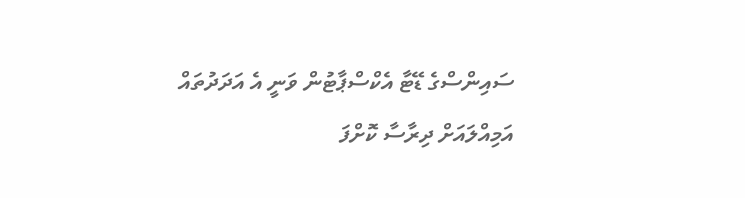ސައިންސްގެ ޑޭޓާ އެކްސްޕާޓުން ވަނީ އެ އަދަދުތައް އަމިއްލައަށް ދިރާސާ ކޮށްފަ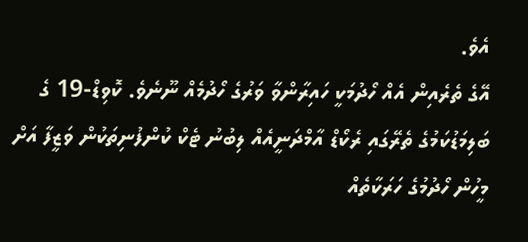އެވެ.
އޭގެ ތެރެއިން އެއް ހޯދުމަކީ ހައިރާންވާ ވަރުގެ ހޯދުމެއް ނޫނެވެ. ކޮވިޑް-19 ގެ ބަލިމަޑުކަމުގެ ތެރޭގައި ރެކޯޑް އާމްދަނީއެއް ލިބުނު ޓެކް ކުންފުނިތަކުން ވަޒީފާ އަށް މީހުން ހޯދުމުގެ ހަރަކާތެއް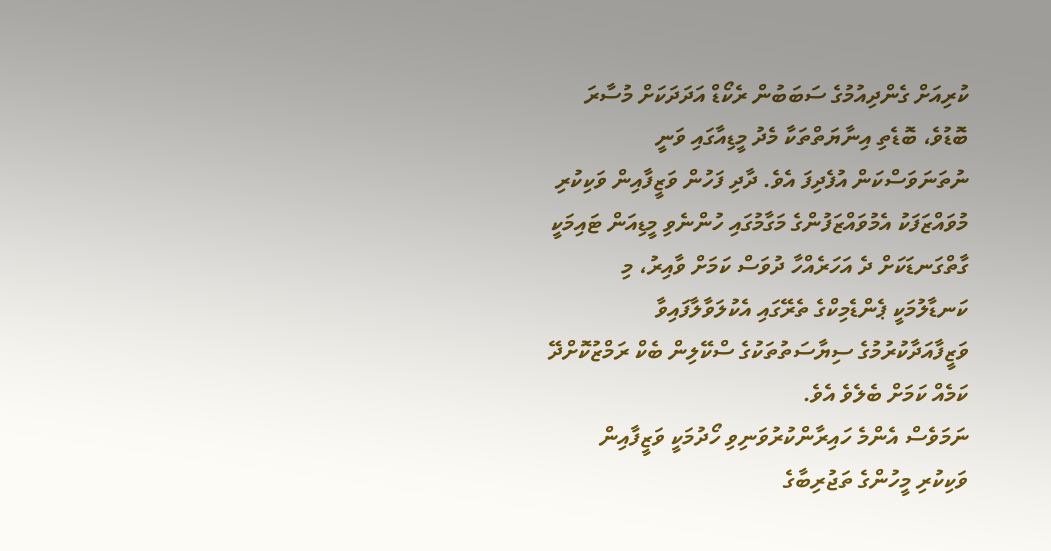ކުރިއަށް ގެންދިއުމުގެ ސަބަބުން ރެކޯޑް އަދަދަކަށް މުސާރަ ބޮޑުވެ، ބޮޑެތި އިނާޔަތްތަކާ މެދު މީޑިއާގައި ވަނީ ނުތަނަވަސްކަން އުފެދިފަ އެވެ. ދާދި ފަހުން ވަޒީފާއިން ވަކިކުރި މުވައްޒަފަކު އެމުވައްޒަފުންގެ މަގާމުގައި ހުންނެވި މީޑިއަން ޓައިމަކީ ގާތްގަނޑަކަށް ދެ އަހަރެއްހާ ދުވަސް ކަމަށް ވާއިރު، މި ކަނޑާލުމަކީ ޕެންޑެމިކްގެ ތެރޭގައި އެކުލަވާލާފައިވާ ވަޒީފާއަދާކުރުމުގެ ސިޔާސަތުތަކުގެ ސްކޭލިން ބެކް ރަމްޒުކޮށްދޭ ކަމެއް ކަމަށް ބެލެވެ އެވެ.
ނަމަވެސް އެންމެ ހައިރާންކުރުވަނިވި ހޯދުމަކީ ވަޒީފާއިން ވަކިކުރި މީހުންގެ ތަޖުރިބާގެ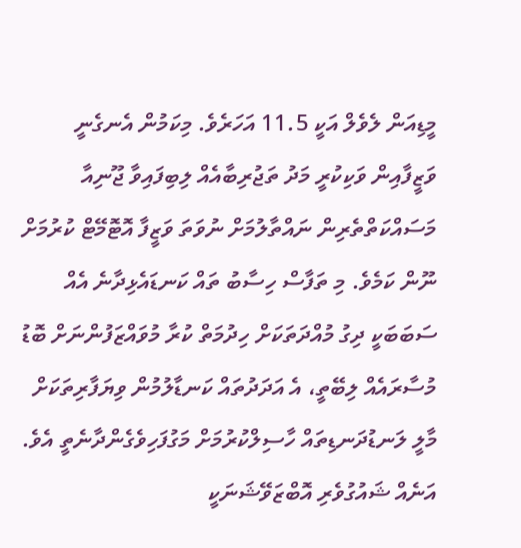މީޑިއަން ލެވެލް އަކީ 11.5 އަހަރެވެ. މިކަމުން އެނގެނީ ވަޒީފާއިން ވަކިކުރީ މަދު ތަޖުރިބާއެއް ލިބިފައިވާ ޖޫނިއާ މަސައްކަތްތެރިން ނައްތާލުމަށް ނުވަތަ ވަޒީފާ އޮޓޮމޭޓް ކުރުމަށް ނޫން ކަމެވެ. މި ތަފާސް ހިސާބު ތައް ކަނޑައެޅިދާނެ އެއް ސަބަބަކީ ދިގު މުއްދަތަކަށް ހިދުމަތް ކުރާ މުވައްޒަފުންނަށް ބޮޑު މުސާރައެއް ލިބޭތީ، އެ އަދަދުތައް ކަނޑާލުމުން ވިޔަފާރިތަކަށް މާލީ ލަނޑުދަނޑިތައް ހާސިލްކުރުމަށް މަގުފަހިވެގެންދާނެތީ އެވެ.
އަނެއް ޝައުގުވެރި އޮބްޒަވޭޝަނަކީ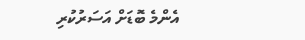އެންމެ ބޮޑަށް އަސަރުކުރި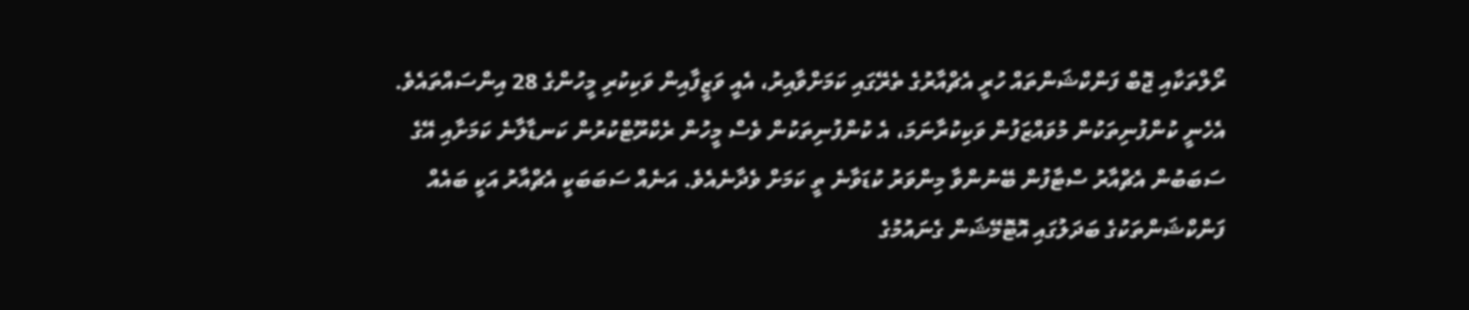ރޯލްތަކާއި ޖޮބް ފަންކްޝަންތައް ހުރީ އެޗްއާރުގެ ތެރޭގައި ކަމަށްވާއިރު، އެއީ ވަޒީފާއިން ވަކިކުރި މީހުންގެ 28 އިންސައްތައެވެ. އެހެނީ ކުންފުނިތަކުން މުވައްޒަފުން ވަކިކުރާނަމަ، އެ ކުންފުނިތަކުން ވެސް މީހުން ރެކްރޫޓްކުރުން ކަނޑާލާނެ ކަމަށާއި އޭގެ ސަބަބުން އެޗްއާރު ސްޓާފުން ބޭނުންވާ މިންވަރު ކުޑަވާނެ ތީ ކަމަށް ވެދާނެއެވެ. އަނެއް ސަބަބަކީ އެޗްއާރު އަކީ ބައެއް ފަންކްޝަންތަކުގެ ބަދަލުގައި އޮޓޮމޭޝަން ގެނައުމުގެ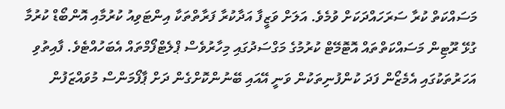މަސައްކަތް ކުރާ ސަރަހައްދަކަށް ވުމެވެ. އަލަށް ވަޒީފާ އަދާކުރާ ފަރާތްތަކާ އިންޓަވިއު ކުރުމާއި އޮންބޯޑް ކުރުމާ ގުޅޭ ރޫޓިން މަސައްކަތްތައް އޮޓޮމޭޓް ކުރުމުގެ މަގްސަދުގައި މިހާރުވެސް ޕްލެޓްފޯމްތައް އެބަހުއްޓެވެ. ފާއިތުވި އަހަރުތަކުގައި އެމެޒޯން ފަދަ ކުންފުނިތަކުން ވަނީ އޭއައި ބޭނުންކޮށްގެން ދަށް ޕާފޯމަންސް މުވައްޒަފުން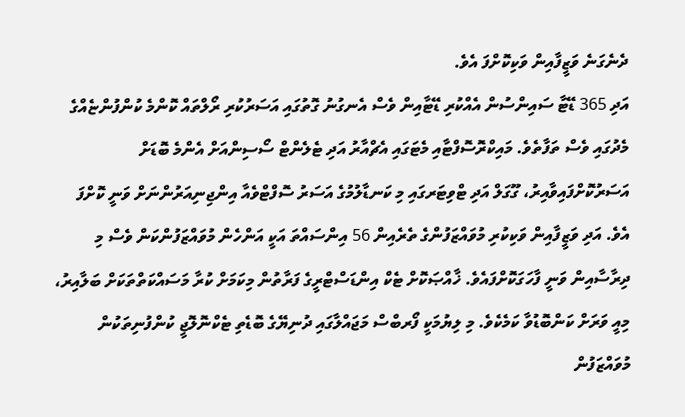ދެނެގަނެ ވަޒީފާއިން ވަކިކޮށްފަ އެވެ.
އަދި 365 ޑޭޓާ ސައިންސުން އެއްކުރި ޑޭޓާއިން ވެސް އެނގުނު ގޮތުގައި އަސަރުކުރި ރޯލްތައް ކޮންމެ ކުންފުންޏެއްގެ މެދުގައި ވެސް ތަފާތެވެ. މައިކްރޮސޮފްޓާއި މެޓަގައި އެޗްއާރު އަދި ޓެލެންޓް ސޯސިންއަށް އެންމެ ބޮޑަށް އަސަރުކޮށްފައިވާއިރު، ގޫގަލް އަދި ޓްވިޓަރގައި މި ކަނޑާލުމުގެ އަސަރު ސޮފްޓްވެއާ އިންޖިނިއަރުންނަށް ވަނީ ކޮށްފަ އެވެ. އަދި ވަޒީފާއިން ވަކިކުރި މުވައްޒަފުންގެ ތެރެއިން 56 އިންސައްތަ އަކީ އަންހެން މުވައްޒަފުންކަން ވެސް މި ދިރާސާއިން ވަނީ ފާހަގަކޮށްފައެވެ. ޚާއްޞަކޮށް ޓެކް އިންޑަސްޓްރީގެ ފަރާތުން މިކަމަށް ކުރާ މަސައްކަތްތަކަށް ބަލާއިރު، މިއީ ވަރަށް ކަންބޮޑުވާ ކަމެކެވެ. މި ލިޔުމަކީ ފޯރބްސް މަޖައްލާގައި ދުނިޔޭގެ ބޮޑެތި ޓެކްނޮލޮޖީ ކުންފުނިތަކުން މުވައްޒަފުން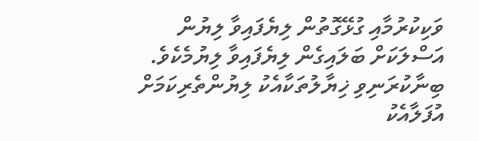ވަކިކުރުމާއި ގުޅޭގޮތުން ލިޔެފައިވާ ލިޔުން އަސްލަކަށް ބަލައިގެން ލިޔެފައިވާ ލިޔުމެކެވެ.
ބިނާކުރަނިވި ޚިޔާލުތަކާއެކު ލިޔުންތެރިކަމަށް އުފަލާއެކު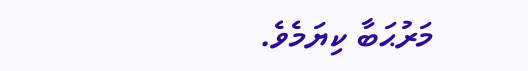މަރުޙަބާ ކިޔަމެވެ.